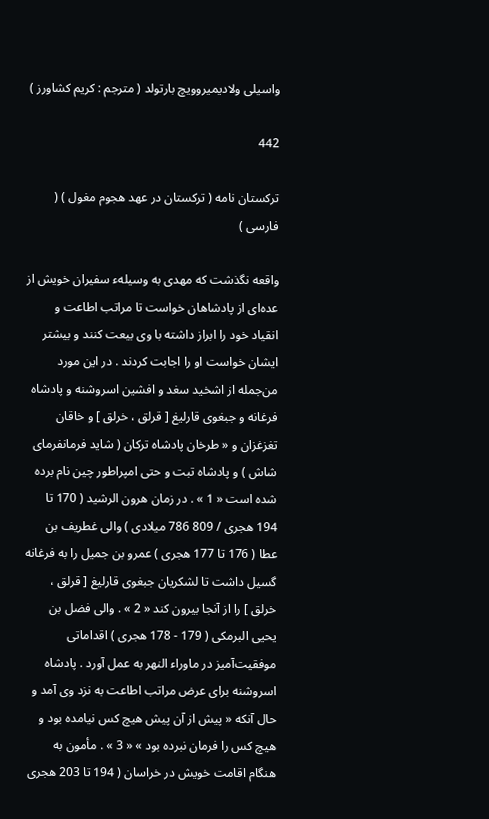واسيلى ولاديميروويچ بارتولد ( مترجم : كريم كشاورز )

442

تركستان نامه ( تركستان در عهد هجوم مغول ) ( فارسى )

واقعه نگذشت كه مهدى به وسيلهء سفيران خويش از عده‌اى از پادشاهان خواست تا مراتب اطاعت و انقياد خود را ابراز داشته با وى بيعت كنند و بيشتر ايشان خواست او را اجابت كردند . در اين مورد من‌جمله از اشخيد سغد و افشين اسروشنه و پادشاه فرغانه و جبغوى قارليغ [ قرلق ، خرلق ] و خاقان تغزغزان و « طرخان پادشاه تركان ( شايد فرمانفرماى شاش ) و پادشاه تبت و حتى امپراطور چين نام برده شده است « 1 » . در زمان هرون الرشيد ( 170 تا 194 هجرى / 809 786 ميلادى ) والى غطريف بن عطا ( 176 تا 177 هجرى ) عمرو بن جميل را به فرغانه گسيل داشت تا لشكريان جبغوى قارليغ [ قرلق ، خرلق ] را از آنجا بيرون كند « 2 » . والى فضل بن يحيى البرمكى ( 179 - 178 هجرى ) اقداماتى موفقيت‌آميز در ماوراء النهر به عمل آورد . پادشاه اسروشنه براى عرض مراتب اطاعت به نزد وى آمد و حال آنكه « پيش از آن پيش هيچ كس نيامده بود و هيچ كس را فرمان نبرده بود » « 3 » . مأمون به هنگام اقامت خويش در خراسان ( 194 تا 203 هجرى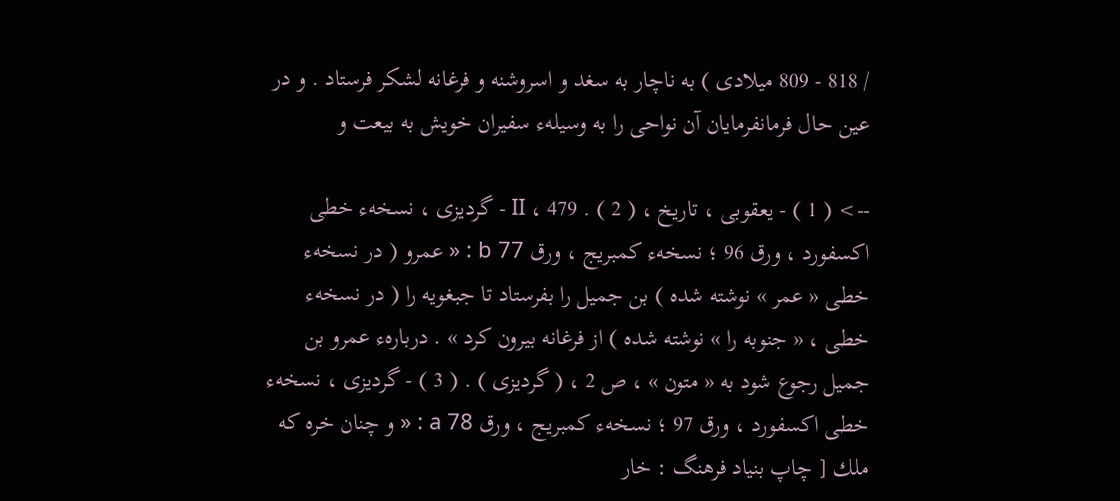/ 818 - 809 ميلادى ) به ناچار به سغد و اسروشنه و فرغانه لشكر فرستاد . و در عين حال فرمانفرمايان آن نواحى را به وسيلهء سفيران خويش به بيعت و

--> ( 1 ) - يعقوبى ، تاريخ ، II ، 479 . ( 2 ) - گرديزى ، نسخهء خطى اكسفورد ، ورق 96 ؛ نسخهء كمبريج ، ورق b 77 : « عمرو ( در نسخهء خطى « عمر » نوشته شده ) بن جميل را بفرستاد تا جبغويه را ( در نسخهء خطى ، « جنوبه را » نوشته شده ) از فرغانه بيرون كرد » . دربارهء عمرو بن جميل رجوع شود به « متون » ، ص 2 ، ( گرديزى ) . ( 3 ) - گرديزى ، نسخهء خطى اكسفورد ، ورق 97 ؛ نسخهء كمبريج ، ورق a 78 : « و چنان خره كه ملك [ چاپ بنياد فرهنگ : خار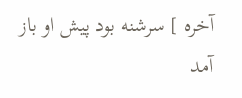آخره ] سرشنه بود پيش او باز آمد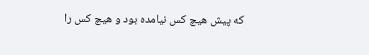كه پيش هيچ كس نيامده بود و هيچ كس را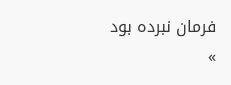فرمان نبرده بود »